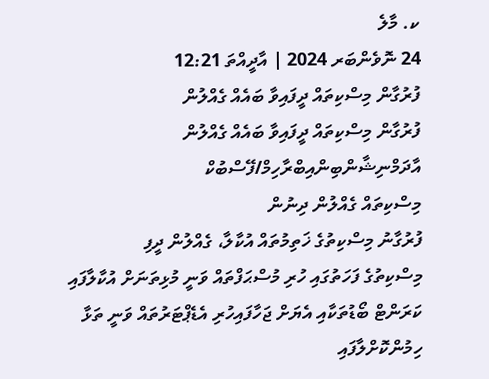ކ. މާލެ
24 ނޮވެންބަރ 2024 | އާދީއްތަ 12:21
ފުރުގާން މިސްކިތައް ދީފައިވާ ބައެއް ގެއްލުން
ފުރުގާން މިސްކިތައް ދީފައިވާ ބައެއް ގެއްލުން
އާދަމްނިޝާންބިންއިބްރާހިމް/ފޭސްބުކް
މިސްކިތައް ގެއްލުން ދިނުން
ފުރުގާނު މިސްކިތުގެ ޚަތިމުތައް އުކާލާ، ގެއްލުން ދީފި
މިސްކިތުގެ ފަހަތުގައި ހުރި މުސްޙަފްތައް ވަނީ މުޅިތަނަށް އުކާލާފައި
ކަރަންޓް ބޯޑުތަކާއި އެޔަށް ޖަހާފައިހުރި އެޑެޕްޓަރުތައް ވަނީ ތަޅާ ހިމުންކޮށްލާފައި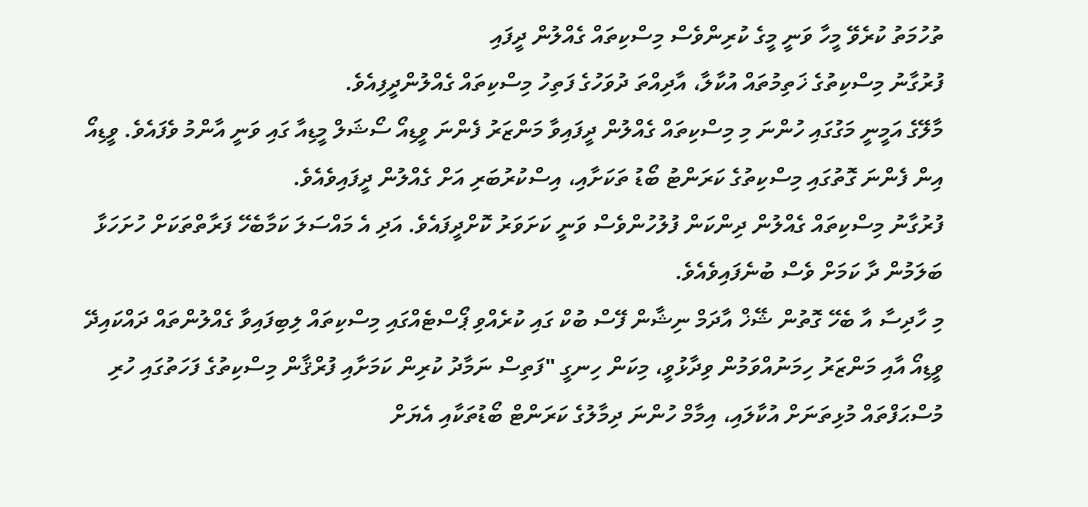ތުހުމަތު ކުރެވޭ މީހާ ވަނީ މީގެ ކުރިންވެސް މިސްކިތައް ގެއްލުން ދީފައި
ފުރުގާނު މިސްކިތުގެ ޚަތިމުތައް އުކާލާ، އާދިއްތަ ދުވަހުގެ ފަތިހު މިސްކިތައް ގެއްލުންދީފިއެވެ.
މާލޭގެ އަމީނީ މަގުގައި ހުންނަ މި މިސްކިތައް ގެއްލުން ދީފައިވާ މަންޒަރު ފެންނަ ވީޑިއޯ ސޯޝަލް މީޑިއާ ގައި ވަނީ އާންމު ވެފައެވެ. ވީޑިއޯ އިން ފެންނަ ގޮތުގައި މިސްކިތުގެ ކަރަންޓު ބޯޑު ތަކަށާއި، އިސްކުރުބަރި އަށް ގެއްލުން ދީފައިވެއެވެ.
ފުރުގާނު މިސްކިތައް ގެއްލުން ދިންކަން ފުލުހުންވެސް ވަނީ ކަށަވަރު ކޮށްދީފައެވެ. އަދި އެ މައްސަލަ ކަމާބެހޭ ފަރާތްތަކަށް ހުށަހަޅާ ބަލަމުން ދާ ކަމަށް ވެސް ބުނެފައިވެއެވެ.
މި ހާދިސާ އާ ބެހޭ ގޮތުން ޝޭޚް އާދަމް ނިޝާން ފޭސް ބުކް ގައި ކުރެއްވި ޕޯސްޓެއްގައި މިސްކިތައް ލިބިފައިވާ ގެއްލުންތައް ދައްކައިދޭ ވީޑިއޯ އާއި މަންޒަރު ހިމަނުއްވަމުން ވިދާޅުވީ، މިކަން ހިނގީ "ފަތިސް ނަމާދު ކުރިން ކަމަށާއި ފުރްޤާން މިސްކިތުގެ ފަހަތުގައި ހުރި މުސްޙަފްތައް މުޅިތަނަށް އުކާލައި، އިމާމް ހުންނަ ދިމާލުގެ ކަރަންޓް ބޯޑުތަކާއި އެޔަށް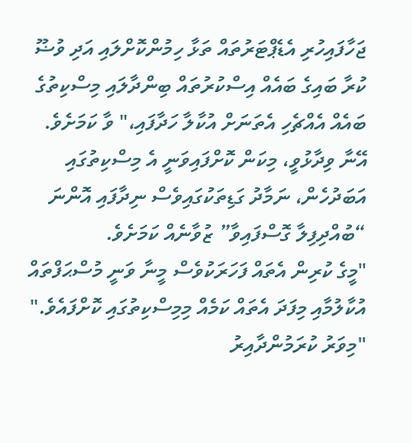ޖަހާފައިހުރި އެޑެޕްޓަރުތައް ތަޅާ ހިމުންކޮށްލައި އަދި ވުޟޫ ކުރާ ބައިގެ ބައެއް އިސްކުރުތައް ބިންދާލައި މިސްކިތުގެ ބައެއް އެއްޗެހި އެތަނަށް އުކާލާ ހަދާފައި،" ވާ ކަމަށެވެ.
އޭނާ ވިދާޅުވީ، މިކަން ކޮށްފައިވަނީ އެ މިސްކިތުގައި އަބަދުހެން، ނަމާދު ގަޑިތަކުގައިވެސް ނިދާފައި އޮންނަ “ބުއްދިފިލާ ގޮސްފައިވާ” ޒުވާނެއް ކަމަށެވެ.
"މީގެ ކުރިން އެތައް ފަހަރަކުވެސް މީނާ ވަނީ މުސްޙަފްތައް އުކާލުމާއި މިފަދަ އެތައް ކަމެއް މިމިސްކިތުގައި ކޮށްފައެވެ."
"މިވަރު ކުރަމުންދާއިރު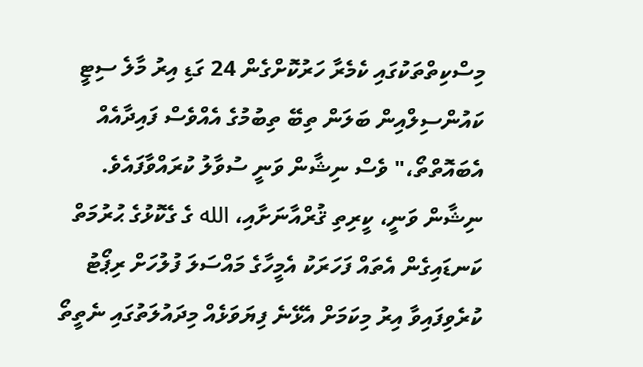މިސްކިތްތަކުގައި ކެމެރާ ހަރުކޮށްގެން 24 ގަޑި އިރު މާލެ ސިޓީ ކައުންސިލްއިން ބަލަން ތިބޭ ތިބުމުގެ އެއްވެސް ފައިދާއެއް އެބައޮތްތޯ،" ވެސް ނިޝާން ވަނީ ސުވާލު ކުރައްވާފައެވެ.
ނިޝާން ވަނީ، ކީރިތި ޤުރްއާނަށާއި، الله ގެ ގެކޮޅުގެ ޙުރުމަތް ކަނޑައިގެން އެތައް ފަހަރަކު އެމީހާގެ މައްސަލަ ފުލުހަށް ރިޕޯޓު ކުރެވިފައިވާ އިރު މިކަމަށް އެޅޭނެ ފިޔަވަޅެއް މިދައުލަތުގައި ނެތީތޯ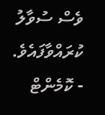ވެސް ސުވާލު ކުރައްވާފައެވެ.
- ކޮމެންޓް